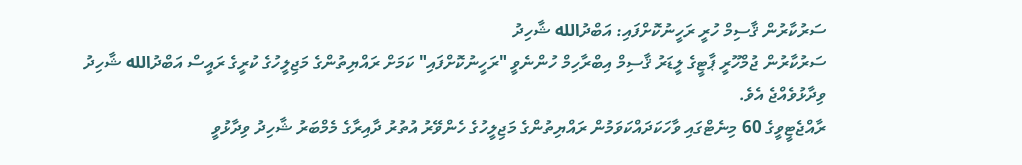ސަރުކާރުން ޤާސިމް ހުރީ ރަހީނުކޮށްފައި: އަބްދުالله ޝާހިދު
ސަރުކާރުން ޖުމްހޫރީ ޕާޓީގެ ލީޑަރު ޤާސިމް އިބްރާހިމް ހުންނެވީ "ރަހީނުކޮށްފައި" ކަމަށް ރައްޔިތުންގެ މަޖިލީހުގެ ކުރީގެ ރައީސް އަބްދުالله ޝާހިދު ވިދާޅުވެއްޖެ އެވެ.
ރާއްޖެޓީވީގެ 60 މިނެޓްގައި ވާހަކަދައްކަވަމުން ރައްޔިތުންގެ މަޖިލީހުގެ ހެންވޭރު އުތުރު ދާއިރާގެ މެމްބަރު ޝާހިދު ވިދާޅުވީ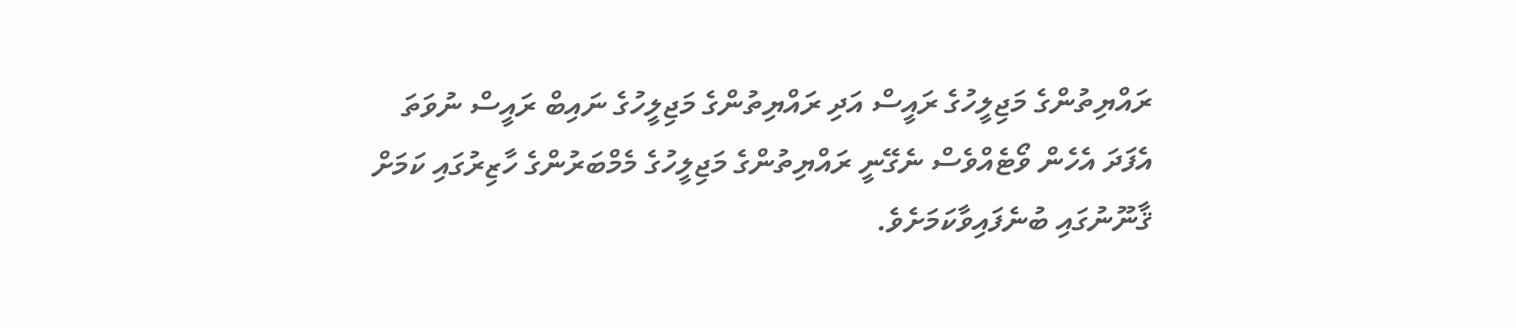ރައްޔިތުންގެ މަޖިލީހުގެ ރައީސް އަދި ރައްޔިތުންގެ މަޖިލީހުގެ ނައިބް ރައީސް ނުވަތަ އެފަދަ އެހެން ވޯޓެއްވެސް ނެގޭނީ ރައްޔިތުންގެ މަޖިލީހުގެ މެމްބަރުންގެ ހާޒިރުގައި ކަމަށް ޤާނޫނުގައި ބުނެފައިވާކަމަށެވެ.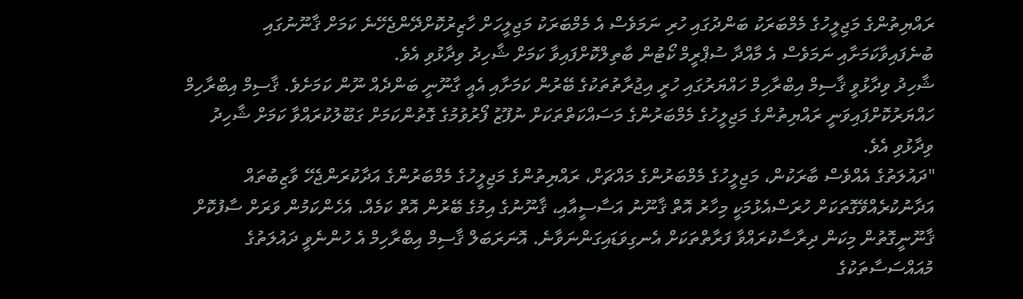ރައްޔިތުންގެ މަޖިލީހުގެ މެމްބަރަކު ބަންދުގައި ހުރި ނަމަވެސް އެ މެމްބަރަކު މަޖިލީހަށް ހާޒިރުކޮށްދޭންޖެހޭނެ ކަމަށް ޤާނޫނުގައި ބުނެފައިވާކަމަށާއި ނަމަވެސް އެ މާއްދާ ސުޕްރީމް ކޯޓުން ބާތިލްކޮށްފައިވާ ކަމަށް ޝާހިދު ވިދާޅުވި އެވެ.
ޝާހިދު ވިދާޅުވީ ޤާސިމް އިބްރާހިމް ހައްޔަރުގައި ހުރީ އިޖުރާތުތަކުގެ ބޭރުން ކަމަށާއި އެއީ ގާނޫނީ ބަންދެއް ނޫން ކަމަށެވެ. ޤާސިމް އިބްރާހިމް ހައްޔަރުކޮށްފައިވަނީ ރައްޔިތުންގެ މަޖިލީހުގެ މެމްބަރުންގެ މަސައްކަތްތަކަށް ނުފޫޒު ފޯރުވުމުގެ ގޮތުންކަމަށް ގަބޫލުކުރައްވާ ކަމަށް ޝާހިދު ވިދާޅުވި އެވެ.
"ދައުލަތުގެ އެއްވެސް ބާރަކުން، މަޖިލީހުގެ މެމްބަރުންގެ މައްޗަށް، ރައްޔިތުންގެ މަޖިލީހުގެ މެމްބަރުންގެ އަދާކުރަންޖެހޭ ވާޒިބުތައް އަދާނުކުރެއްވޭގޮތަކަށް ހުރަސްއެޅުމަކީ މިހާރު އޮތް ޤާނޫނު އަސާސީއާއި، ޤާނޫނުގެ އިމުގެ ބޭރުން އޮތް ކަމެއް. އެހެންކަމުން ވަރަށް ސާފުކޮށް ޤާނޫނީގޮތުން މިކަން ދިރާސާކުރައްވާ ފަރާތްތަކަށް އެނގިވަޑައިގަންނަވާނެ. އޮނަރަބަލް ޤާސިމް އިބްރާހިމް އެ ހުންނެވީ ދައުލަތުގެ މުއައްސަސާތަކުގެ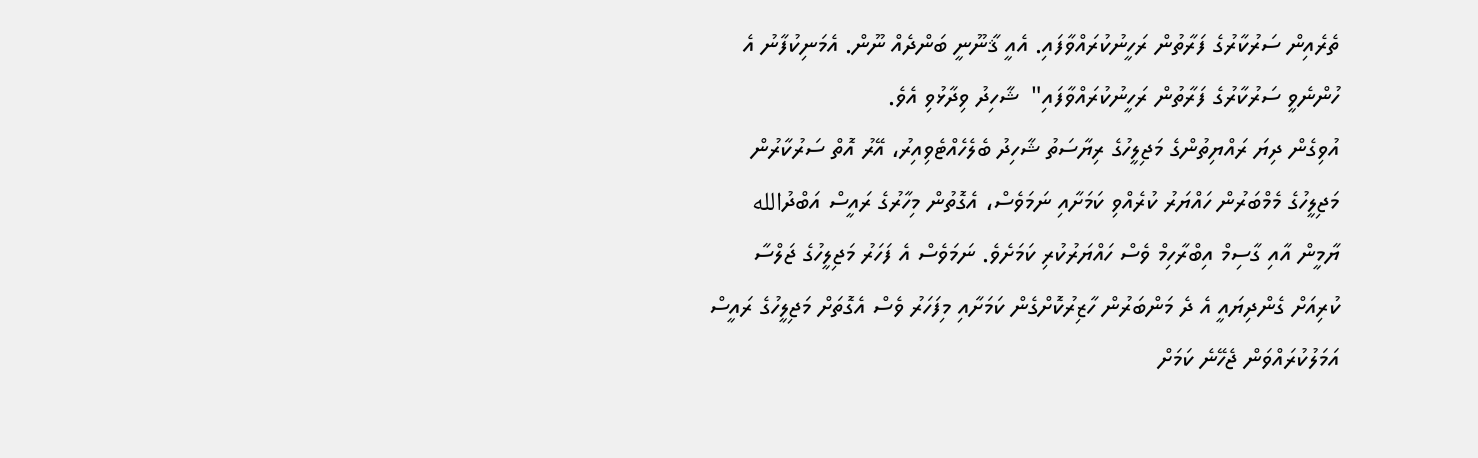ތެރެއިން ސަރުކާރުގެ ފަރާތުން ރަހީނުކުރައްވާފައި. އެއީ ޤާނޫނީ ބަންދެއް ނޫން. އެމަނިކުފާނު އެ ހުންނެވީ ސަރުކާރުގެ ފަރާތުން ރަހީނުކުރައްވާފައި"  ޝާހިދު ވިދާޅުވި އެވެ.
އުވިގެން ދިޔަ ރައްޔިތުންގެ މަޖިލީހުގެ ރިޔާސަތު ޝާހިދު ބެލެހެއްޓެވިއިރު، އޭރު އޮތް ސަރުކާރުން މަޖިލީހުގެ މެމްބަރުން ހައްޔަރު ކުރެއްވި ކަމަށާއި ނަމަވެސް، އެގޮތުން މިހާރުގެ ރައީސް އަބްދުالله ޔާމީން އާއި ގާސިމް އިބްރާހިމް ވެސް ހައްޔަރުކުރި ކަމަށެވެ. ނަމަވެސް އެ ފަހަރު މަޖިލީހުގެ ޖަލްސާ ކުރިއަށް ގެންދިޔައީ އެ ދެ މަންބަރުން ހާޒިރުކޮށްގެން ކަމަށާއި މިފަހަރު ވެސް އެގޮތަށް މަޖިލީހުގެ ރައީސް އަމަލުކުރައްވަން ޖެހޭނެ ކަމަށް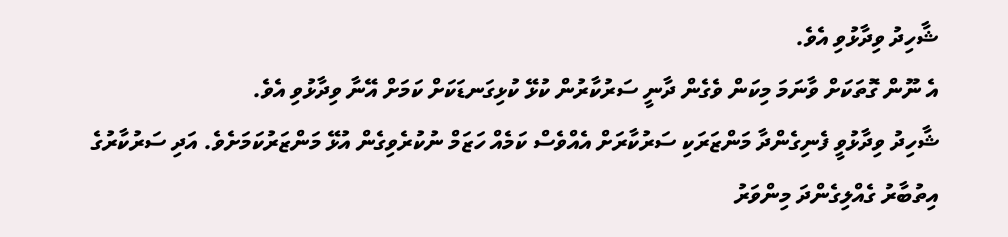ޝާހިދު ވިދާޅުވި އެވެ.
އެ ނޫން ގޮތަކަށް ވާނަމަ މިކަން ވެގެން ދާނީ ސަރުކާރުން ކުޅޭ ކުޅިގަނޑަކަށް ކަމަށް އޭނާ ވިދާޅުވި އެވެ.
ޝާހިދު ވިދާޅުވީ ފެނިގެންދާ މަންޒަރަކި ސަރުކާރަށް އެއްވެސް ކަމެއް ހަޒަމް ނުކުރެވިގެން އުޅޭ މަންޒަރުކަމަށެވެ. އަދި ސަރުކާރުގެ އިތުބާރު ގެއްލިގެންދަ މިންވަރު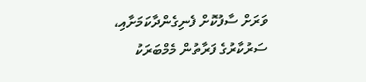ވަރަށް ސާފުކޮށް ފެނިގެންދާކަމަށާއި، ސަރުކާރުގެ ފަރާތުން މެމްބަރަކު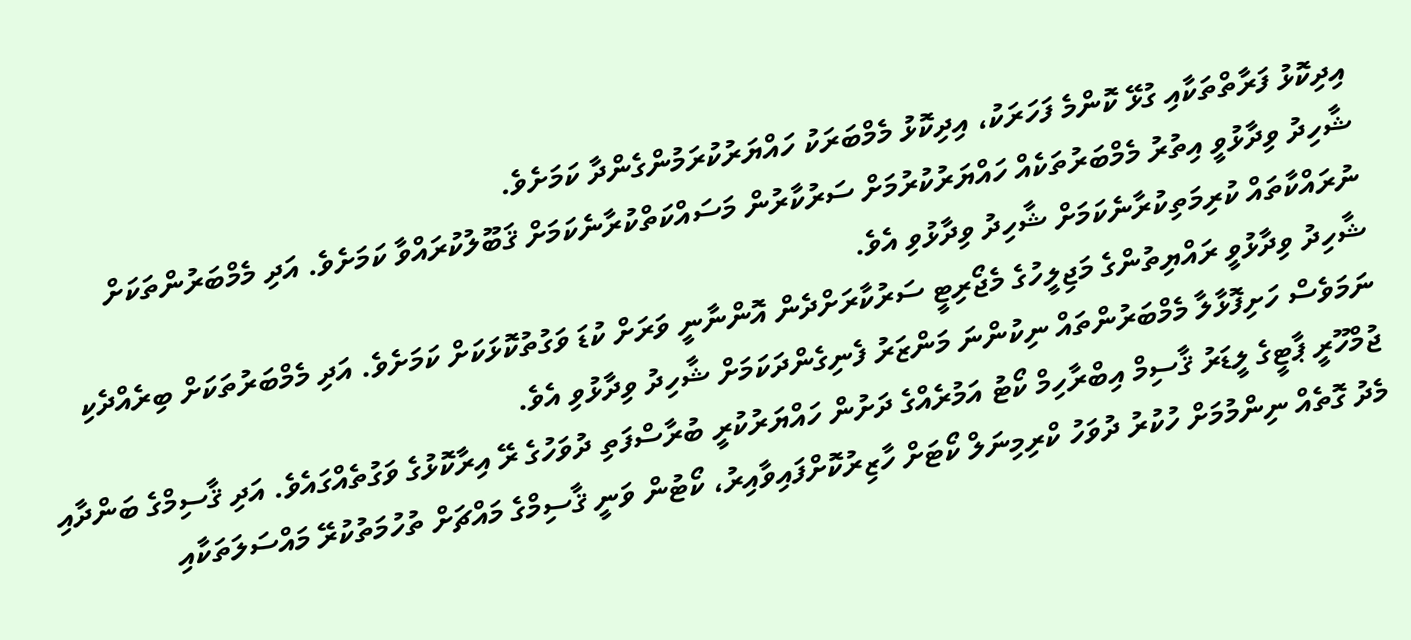އިދިކޮޅު ފަރާތްތަކާއި ގުޅޭ ކޮންމެ ފަހަރަކު، އިދިކޮޅު މެމްބަރަކު ހައްޔަރުކުރަމުންގެންދާ ކަމަށެވެ.
ޝާހިދު ވިދާޅުވީ އިތުރު މެމްބަރުތަކެއް ހައްޔަރުކުރުމަށް ސަރުކާރުން މަސައްކަތްކުރާނެކަމަށް ޤަބޫލުކުރައްވާ ކަމަށެވެ. އަދި މެމްބަރުންތަކަށް ނުރައްކާތައް ކުރިމަތިކުރާނެކަމަށް ޝާހިދު ވިދާޅުވި އެވެ.
ޝާހިދު ވިދާޅުވީ ރައްޔިތުންގެ މަޖިލީހުގެ މެޖޯރިޓީ ސަރުކާރަށްދެން އޮންނާނީ ވަރަށް ކުޑަ ވަގުތުކޮޅަކަށް ކަމަށެވެ. އަދި މެމްބަރުތަކަށް ބިރެއްދެކި ނަމަވެސް ހަށިފޮޅާލާ މެމްބަރުންތައް ނިކުންނަ މަންޒަރު ފެނިގެންދަކަމަށް ޝާހިދު ވިދާޅުވި އެވެ.
ޖުމްހޫރީ ޕާޓީގެ ލީޑަރު ޤާސިމް އިބްރާހިމް ކޯޓު އަމުރެއްގެ ދަށުން ހައްޔަރުކުރީ ބުރާސްފަތި ދުވަހުގެ ރޭ އިރާކޮޅުގެ ވަގުތެއްގައެވެ. އަދި ޤާސިމްގެ ބަންދާއި މެދު ގޮތެއް ނިންމުމަށް ހުކުރު ދުވަހު ކްރިމިނަލް ކޯޓަށް ހާޒިރުކޮށްފައިވާއިރު، ކޯޓުން ވަނީ ޤާސިމްގެ މައްޗަށް ތުހުމަތުކުރޭ މައްސަލަތަކާއި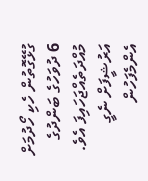ގުޅޭގޮތުން ހެކި ހޯދުމަށް 6 ދުވަހުގެ ބަންދުގެ މުއްދަތެއްޖަހައިފަ އެވެ.
އަރުޝީފަށް ނެގީ
އެންމެފަހުން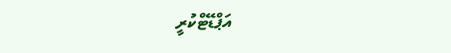އަޕްޑޭޓްކުރީ